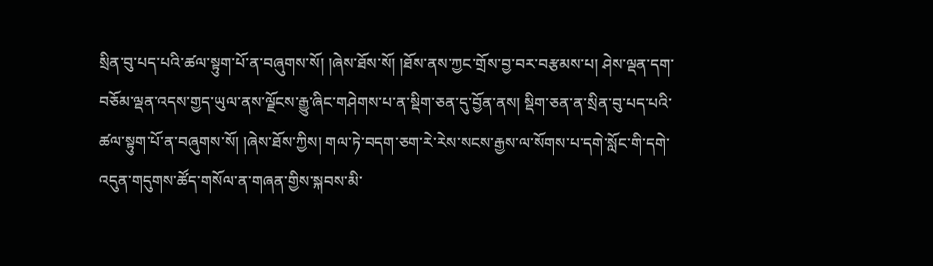སྲིན་བུ་པད་པའི་ཚལ་སྟུག་པོ་ན་བཞུགས་སོ། །ཞེས་ཐོས་སོ། །ཐོས་ནས་ཀྱང་གྲོས་བྱ་བར་བརྩམས་པ། ཤེས་ལྡན་དག་བཅོམ་ལྡན་འདས་གྱད་ཡུལ་ནས་ལྗོངས་རྒྱུ་ཞིང་གཤེགས་པ་ན་སྡིག་ཅན་དུ་བྱོན་ནས། སྡིག་ཅན་ན་སྲིན་བུ་པད་པའི་ཚལ་སྟུག་པོ་ན་བཞུགས་སོ། །ཞེས་ཐོས་ཀྱིས། གལ་ཏེ་བདག་ཅག་རེ་རེས་སངས་རྒྱས་ལ་སོགས་པ་དགེ་སློང་གི་དགེ་འདུན་གདུགས་ཚོད་གསོལ་ན་གཞན་གྱིས་སྐབས་མི་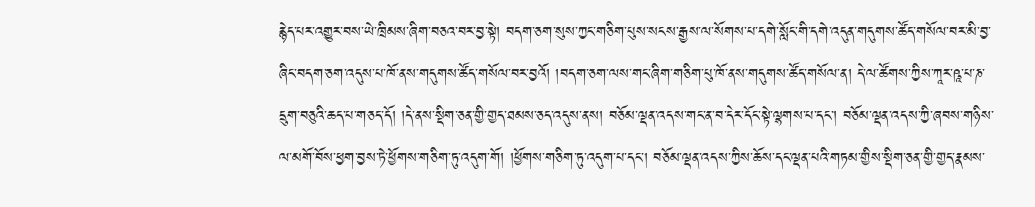རྙེད་པར་འགྱུར་བས་ཡེ་ཁྲིམས་ཞིག་བཅའ་བར་བྱ་སྟེ། བདག་ཅག་སུས་ཀྱང་གཅིག་པུས་སངས་རྒྱས་ལ་སོགས་པ་དགེ་སློང་གི་དགེ་འདུན་གདུགས་ཚོད་གསོལ་བར་མི་བྱ་ཞིང་བདག་ཅག་འདུས་པ་ཁོ་ནས་གདུགས་ཚོད་གསོལ་བར་བྱའོ། །བདག་ཅག་ལས་གང་ཞིག་གཅིག་པུ་ཁོ་ནས་གདུགས་ཚོད་གསོལ་ན། དེ་ལ་ཚོགས་ཀྱིས་ཀཱར་ཥཱ་པ་ཎ་དྲུག་བཅུའི་ཆད་པ་གཅད་དོ། །དེ་ནས་སྡིག་ཅན་གྱི་གྱད་ཐམས་ཅད་འདུས་ནས། བཅོམ་ལྡན་འདས་གང་ན་བ་དེར་དོང་སྟེ་ལྷགས་པ་དང་། བཅོམ་ལྡན་འདས་ཀྱི་ཞབས་གཉིས་ལ་མགོ་བོས་ཕྱག་བྱས་ཏེ་ཕྱོགས་གཅིག་ཏུ་འདུག་གོ། །ཕྱོགས་གཅིག་ཏུ་འདུག་པ་དང་། བཅོམ་ལྡན་འདས་ཀྱིས་ཆོས་དང་ལྡན་པའི་གཏམ་གྱིས་སྡིག་ཅན་གྱི་གྱད་རྣམས་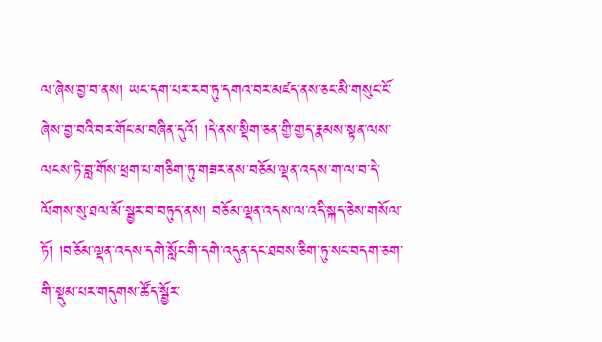ལ་ཞེས་བྱ་བ་ནས། ཡང་དག་པར་རབ་ཏུ་དགའ་བར་མཛད་ནས་ཅང་མི་གསུང་ངོ་ཞེས་བྱ་བའི་བར་གོང་མ་བཞིན་དུའོ། །དེ་ནས་སྡིག་ཅན་གྱི་གྱད་རྣམས་སྟན་ལས་ལངས་ཏེ་བླ་གོས་ཕྲག་པ་གཅིག་ཏུ་གཟར་ནས་བཅོམ་ལྡན་འདས་ག་ལ་བ་དེ་ལོགས་སུ་ཐལ་མོ་སྦྱར་བ་བཏུད་ནས། བཅོམ་ལྡན་འདས་ལ་འདི་སྐད་ཅེས་གསོལ་ཏོ། །བཅོམ་ལྡན་འདས་དགེ་སློང་གི་དགེ་འདུན་དང་ཐབས་ཅིག་ཏུ་སང་བདག་ཅག་གི་སྡུམ་པར་གདུགས་ཚོད་སྦྱོར་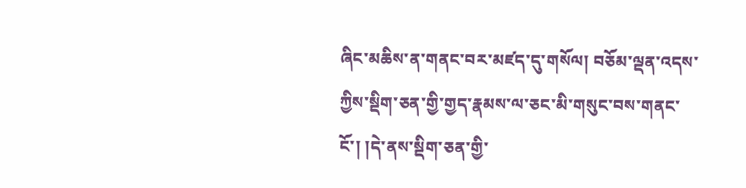ཞིང་མཆིས་ན་གནང་བར་མཛད་དུ་གསོལ། བཅོམ་ལྡན་འདས་ཀྱིས་སྡིག་ཅན་གྱི་གྱད་རྣམས་ལ་ཅང་མི་གསུང་བས་གནང་ངོ་། །དེ་ནས་སྡིག་ཅན་གྱི་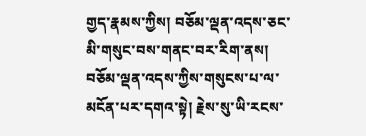གྱད་རྣམས་ཀྱིས། བཅོམ་ལྡན་འདས་ཅང་མི་གསུང་བས་གནང་བར་རིག་ནས། བཅོམ་ལྡན་འདས་ཀྱིས་གསུངས་པ་ལ་མངོན་པར་དགའ་སྟེ། རྗེས་སུ་ཡི་རངས་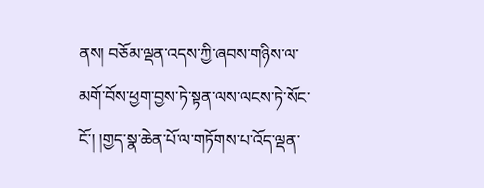ནས། བཅོམ་ལྡན་འདས་ཀྱི་ཞབས་གཉིས་ལ་མགོ་བོས་ཕྱག་བྱས་ཏེ་སྟན་ལས་ལངས་ཏེ་སོང་ངོ་། །གྱད་སྣ་ཆེན་པོ་ལ་གཏོགས་པ་འོད་ལྡན་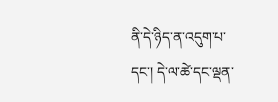ནི་དེ་ཉིད་ན་འདུག་པ་དང་། དེ་ལ་ཚེ་དང་ལྡན་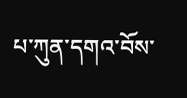པ་ཀུན་དགའ་བོས་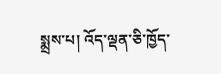སྨྲས་པ། འོད་ལྡན་ཅི་ཁྱོད་